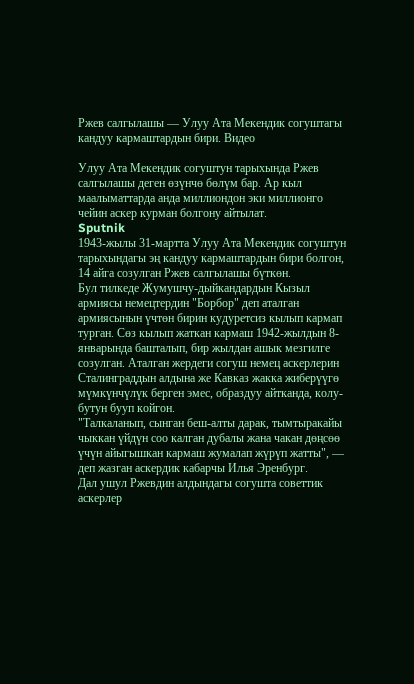Ржев салгылашы — Улуу Ата Мекендик согуштагы кандуу кармаштардын бири. Видео

Улуу Ата Мекендик согуштун тарыхында Ржев салгылашы деген өзүнчө бөлүм бар. Ар кыл маалыматтарда анда миллиондон эки миллионго чейин аскер курман болгону айтылат.
Sputnik
1943-жылы 31-мартта Улуу Ата Мекендик согуштун тарыхындагы эң кандуу кармаштардын бири болгон, 14 айга созулган Ржев салгылашы бүткөн.
Бул тилкеде Жумушчу-дыйкандардын Кызыл армиясы немецтердин "Борбор" деп аталган армиясынын үчтөн бирин кудуретсиз кылып кармап турган. Сөз кылып жаткан кармаш 1942-жылдын 8-январында башталып, бир жылдан ашык мезгилге созулган. Аталган жердеги согуш немец аскерлерин Сталинграддын алдына же Кавказ жакка жиберүүгө мүмкүнчүлүк берген эмес, образдуу айтканда, колу-бутун бууп койгон.
"Талкаланып, сынган беш-алты дарак, тымтыракайы чыккан үйдүн соо калган дубалы жана чакан дөңсөө үчүн айыгышкан кармаш жумалап жүрүп жатты", — деп жазган аскердик кабарчы Илья Эренбург.
Дал ушул Ржевдин алдындагы согушта советтик аскерлер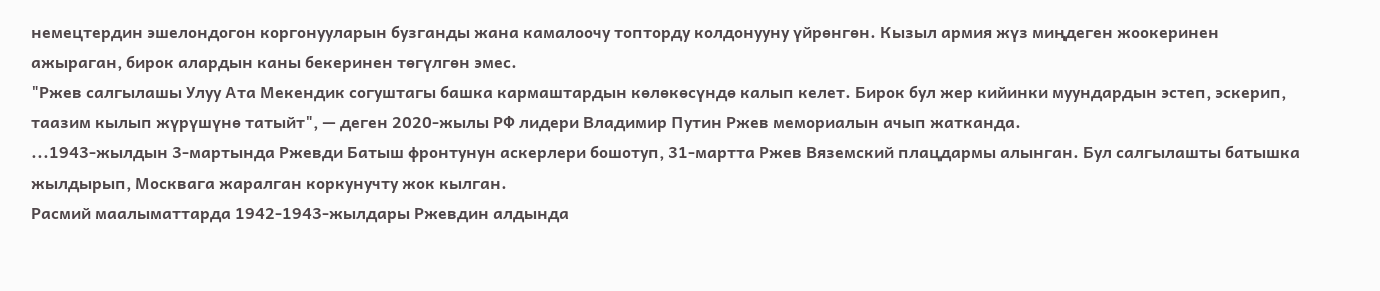немецтердин эшелондогон коргонууларын бузганды жана камалоочу топторду колдонууну үйрөнгөн. Кызыл армия жүз миңдеген жоокеринен ажыраган, бирок алардын каны бекеринен төгүлгөн эмес.
"Ржев салгылашы Улуу Ата Мекендик согуштагы башка кармаштардын көлөкөсүндө калып келет. Бирок бул жер кийинки муундардын эстеп, эскерип, таазим кылып жүрүшүнө татыйт", — деген 2020-жылы РФ лидери Владимир Путин Ржев мемориалын ачып жатканда.
...1943-жылдын 3-мартында Ржевди Батыш фронтунун аскерлери бошотуп, 31-мартта Ржев Вяземский плацдармы алынган. Бул салгылашты батышка жылдырып, Москвага жаралган коркунучту жок кылган.
Расмий маалыматтарда 1942-1943-жылдары Ржевдин алдында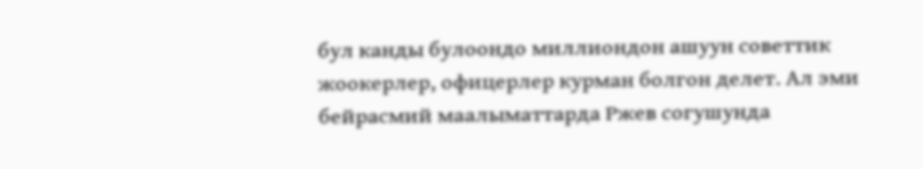бул канды булоондо миллиондон ашуун советтик жоокерлер, офицерлер курман болгон делет. Ал эми бейрасмий маалыматтарда Ржев согушунда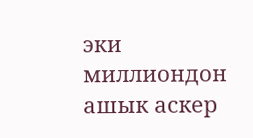эки миллиондон ашык аскер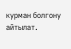курман болгону айтылат.